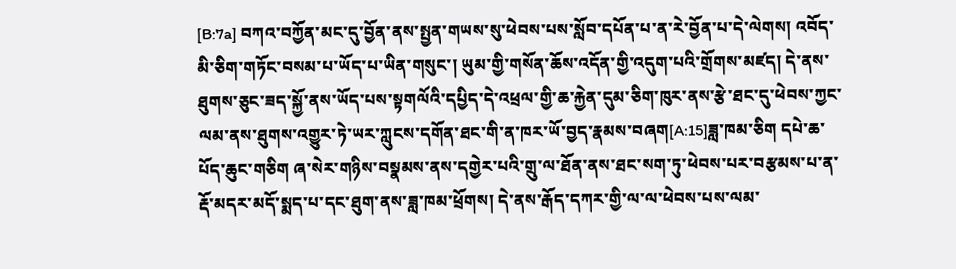[B:7a] བཀའ་བཀྱོན་མང་དུ་བྱོན་ནས་སྤྱན་གཡས་སུ་ཕེབས་པས་སློབ་དཔོན་པ་ན་རེ་བྱོན་པ་དེ་ལེགས། འབོད་མི་ཅིག་གཏོང་བསམ་པ་ཡོད་པ་ཡིན་གསུང་། ཡུམ་གྱི་གསོན་ཆོས་འདོན་གྱི་འདུག་པའི་གྲོགས་མཛད། དེ་ནས་ཐུགས་ཅུང་ཟད་སྐྱོ་ནས་ཡོད་པས་སྟགལོའི་དཔྱིད་དེ་འཕྲལ་གྱི་ཆ་རྐྱེན་དུམ་ཅིག་ཁུར་ནས་རྩེ་ཐང་དུ་ཕེབས་ཀྱང་ལམ་ནས་ཐུགས་འགྱུར་ཏེ་ཡར་ཀླུངས་དགོན་ཐང་གི་ན་ཁར་ཡོ་བྱད་རྣམས་བཞག[A:15]ཟླ་ཁམ་ཅིག དཔེ་ཆ་པོད་ཆུང་གཅིག ཞ་སེར་གཉིས་བསྣམས་ནས་དགྱེར་པའི་གྲུ་ལ་ཐོན་ནས་ཐང་སག་ཏུ་ཕེབས་པར་བརྩམས་པ་ན་རྡོ་མདར་མདོ་སྨད་པ་དང་ཐུག་ནས་ཟླ་ཁམ་ཕྲོགས། དེ་ནས་རྒོད་དཀར་གྱི་ལ་ལ་ཕེབས་པས་ལམ་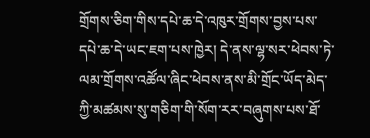གྲོགས་ཅིག་གིས་དཔེ་ཆ་དེ་འཁུར་གྲོགས་བྱས་པས་དཔེ་ཆ་དེ་ཡང་ཇག་པས་ཁྱེར། དེ་ནས་ལྷ་སར་ཕེབས་ཏེ་ལམ་གྲོགས་འཚོལ་ཞིང་ཕེབས་ནས་མི་གྲོང་ཡོད་མེད་ཀྱི་མཚམས་སུ་གཅིག་གི་སོག་རར་བཞུགས་པས་ཐོ་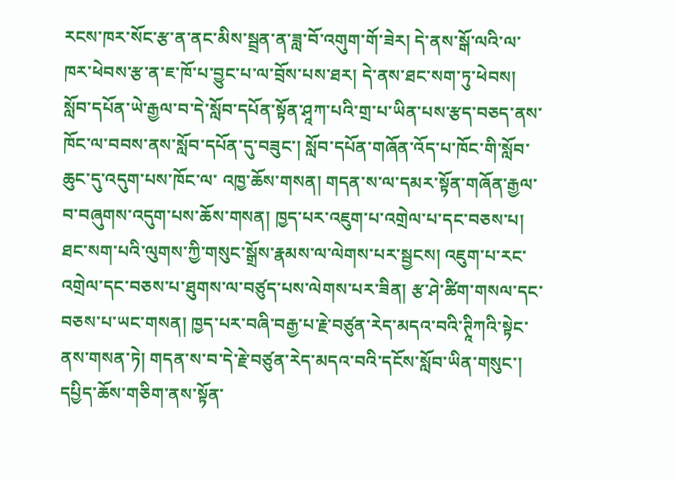རངས་ཁར་སོང་རྩ་ན་ནང་མིས་སྦྲན་ན་ཟླ་བོ་འགུག་གོ་ཟེར། དེ་ནས་སྒོ་ལའི་ལ་ཁར་ཕེབས་རྩ་ན་ཇ་ཁོ་པ་བྱུང་པ་ལ་བྲོས་པས་ཐར། དེ་ནས་ཐང་སག་ཏུ་ཕེབས། སློབ་དཔོན་ཡེ་རྒྱལ་བ་དེ་སློབ་དཔོན་སྟོན་ཤཱཀ་པའི་གྲ་པ་ཡིན་པས་རྩད་བཅད་ནས་ཁོང་ལ་བབས་ནས་སློབ་དཔོན་དུ་བཟུང་། སློབ་དཔོན་གཞོན་འོད་པ་ཁོང་གི་སློབ་ཆུང་དུ་འདུག་པས་ཁོང་ལ་ འཁྱ་ཆོས་གསན། གདན་ས་ལ་དམར་སྟོན་གཞོན་རྒྱལ་བ་བཞུགས་འདུག་པས་ཆོས་གསན། ཁྱད་པར་འཇུག་པ་འགྲེལ་པ་དང་བཅས་པ། ཐང་སག་པའི་ལུགས་ཀྱི་གསུང་སྒྲོས་རྣམས་ལ་ལེགས་པར་སྦྱངས། འཇུག་པ་རང་འགྲེལ་དང་བཅས་པ་ཐུགས་ལ་བཙུད་པས་ལེགས་པར་ཟིན། རྩ་ཤེ་ཚིག་གསལ་དང་བཅས་པ་ཡང་གསན། ཁྱད་པར་བཞི་བརྒྱ་པ་རྗེ་བཙུན་རེད་མདའ་བའི་ཊཱིཀའི་སྟེང་ནས་གསན་ཏེ། གདན་ས་བ་དེ་རྗེ་བཙུན་རེད་མདའ་བའི་དངོས་སློབ་ཡིན་གསུང་། དཔྱིད་ཆོས་གཅིག་ནས་སྟོན་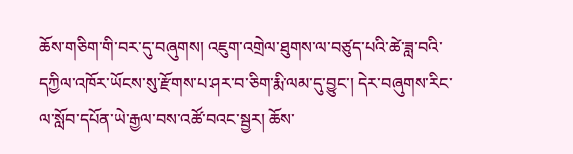ཆོས་གཅིག་གི་བར་དུ་བཞུགས། འཇུག་འགྲེལ་ཐུགས་ལ་བཙུད་པའི་ཚེ་ཟླ་བའི་དཀྱིལ་འཁོར་ཡོངས་སུ་རྫོགས་པ་ཤར་བ་ཅིག་རྨི་ལམ་དུ་བྱུང་། དེར་བཞུགས་རིང་ལ་སློབ་དཔོན་ཡེ་རྒྱལ་བས་འཚོ་བའང་སྦྱར། ཆོས་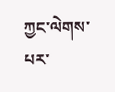ཀྱང་ལེགས་པར་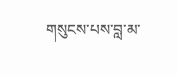གསུངས་པས་བླ་མ་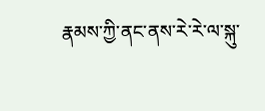རྣམས་ཀྱི་ནང་ནས་རེ་རེ་ལ་སྐུ་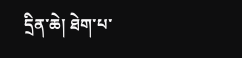དྲིན་ཆེ། ཐེག་པ་